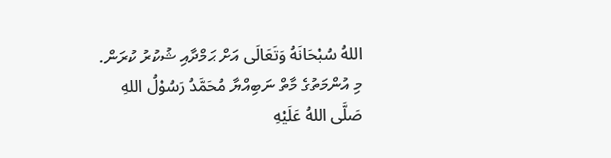اللهُ سُبْحَانَهُ وَتَعَالَى އަށް ޙަމްދާއި ޝުކުރު ކުރަން. މި އުންމަތުގެ މާތް ނަބިއްޔާ مُحَمَّدُ رَسُوْلُ اللهِ صَلَّى اللهُ عَلَيْهِ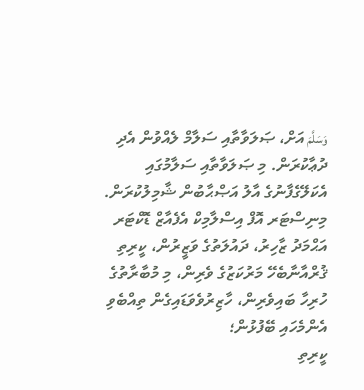وَسَلَّمَ އަށް، ޞަލަވާތާއި ސަލާމް ލެއްވުން އެދި ދުޢާކުރަން. މި ޞަލަވާތާއި ސަލާމުގައި އެކަލޭގެފާނުގެ އާލު އަޞްޙާބުން ޝާމިލުކުރަން.
މިނިސްޓަރ އޮފް އިސްލާމިކް އެފެއާޒް ޑޮކްޓަރ އަޙްމަދު ޒާހިރު، ދައުލަތުގެ ވަޒީރުން، ކީރިތި ޤުރްއާނާބެހޭ މަރުކަޒުގެ ވެރިން، މި މުބާރާތުގެ ހުރިހާ ބައިވެރިން، ހާޒިރުވެވަޑައިގެން ތިއްބެވި އެންމެހައި ބޭފުޅުން؛
ކީރިތި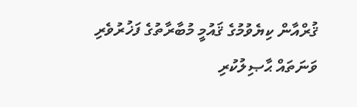ޤުރްއާން ކިޔެވުމުގެ ޤައުމީ މުބާރާތުގެ ފަޚުރުވެރި ވަނަތައް ޙާޞިލުކުރި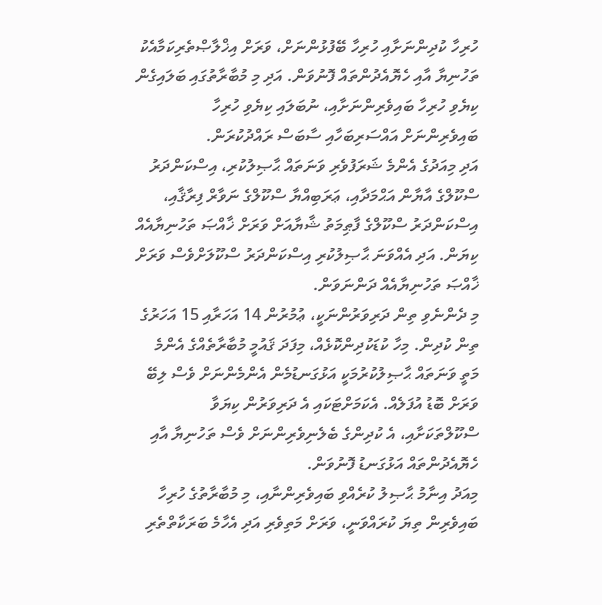ހުރިހާ ކުދިންނަށާއި ހުރިހާ ބޭފުޅުންނަށް، ވަރަށް އިޚްލާޞްތެރިކަމާއެކު ތަހުނިޔާ އާއި ހެޔޮއެދުންތައް ފޮނުވަން. އަދި މި މުބާރާތުގައި ބަލައިގެން ކިޔެވި ހުރިހާ ބައިވެރިންނަށާއި، ނުބަލައި ކިޔެވި ހުރިހާ ބައިވެރިންނަށް އައްސަރިބަހާއި ސާބަސް ރައްދުކުރަން.
އަދި މިއަދުގެ އެންމެ ޝަރަފުވެރި ވަނަތައް ޙާޞިލުކުރި، އިސްކަންދަރު ސްކޫލްގެ އާޔާން އަޙްމަދާއި، ޢަރަބިއްޔާ ސްކޫލްގެ ނަވާރް ފިރާޤާއި، އިސްކަންދަރު ސްކޫލްގެ ފާޠިމަތު ޝާޔާއަށް ވަރަށް ޚާއްޞަ ތަހުނިޔާއެއް ކިޔަން. އަދި އެއްވަނަ ޙާޞިލުކުރި އިސްކަންދަރު ސްކޫލަށްވެސް ވަރަށް ޚާއްޞަ ތަހުނިޔާއެއް ދަންނަވަން.
މި ދެންނެވި ތިން ދަރިވަރުންނަކީ، ޢުމުރުން 14 އަހަރާއި 15 އަހަރުގެ ތިން ކުދިން. މިހާ ކުޑަކުދިންކޮޅެއް، މިފަދަ ޤައުމީ މުބާރާތެއްގެ އެންމެ މަތީ ވަނަތައް ޙާޞިލުކުރުމަކީ އަޅުގަނޑުމެން އެންމެންނަށް ވެސް ލިބޭ ވަރަށް ބޮޑު އުފަލެއް. އެކަމަށްޓަކައި އެ ދަރިވަރުން ކިޔަވާ ސްކޫލްތަކަށާއި، އެ ކުދިންގެ ބެލެނިވެރިންނަށް ވެސް ތަހުނިޔާ އާއި ހެޔޮއެދުންތައް އަޅުގަނޑު ފޮނުވަން.
މިއަދު އިނާމު ޙާޞިލު ކުރެއްވި ބައިވެރިންނާއި، މި މުބާރާތުގެ ހުރިހާ ބައިވެރިން ތިޔަ ކުރައްވަނީ، ވަރަށް މަތިވެރި އަދި އެހާމެ ބަރަކާތްތެރި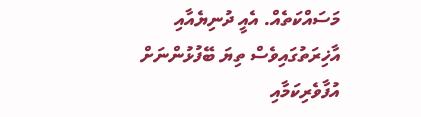މަސައްކަތެއް. އެއީ ދުނިޔެއާއި އާޚިރަތުގައިވެސް ތިޔަ ބޭފުޅުންނަށް އުފާވެރިކަމާއި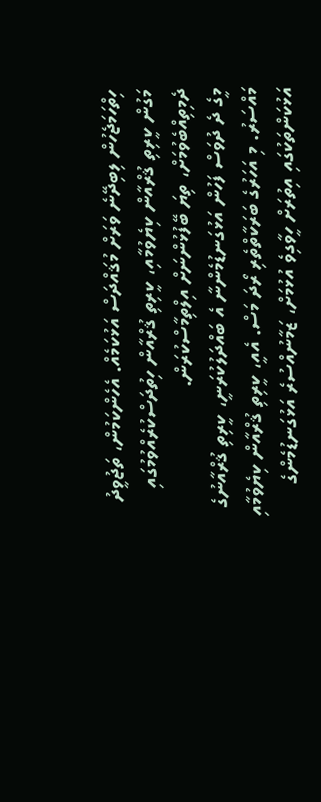ހިތްހަމަޖެހުން ލިބިދޭނެ ވަރަށް މުޤައްދަސް އަޅުކަމެއް. އެހެންކަމުން، ތަޖުވީދު މަގުން ކީރިތި ޤުރްއާން ކިޔެވުމާއި، ކީރިތި ޤުރްއާން ހިތުދަސްކުރެއްވުމުގައި ދެމިތިއްބެވުމަށް، ތިޔަ ބޭފުޅުންނަށް އިލްތިމާސްކުރަން.
މީގެ ދެ ދުވަސް ފަހުން އަޅުގަނޑުމެންނާ އެ ބައްދަލުކުރަނީ، ކީރިތި ޤުރްއާނުގެ މައްސަރު. މި އަހަރުގެ ބަރަކާތްތެރި ރޯދަ މަސް. އެއީ، ކީރިތި ޤުރްއާން ކިޔެވުމާއި އަޅުކަންތަކުގައި އިތުރަށް ހީވާގިވެ އުޅުމަށް، ޒަމާނުއްސުރެ އަޅުގަނޑުމެންގެ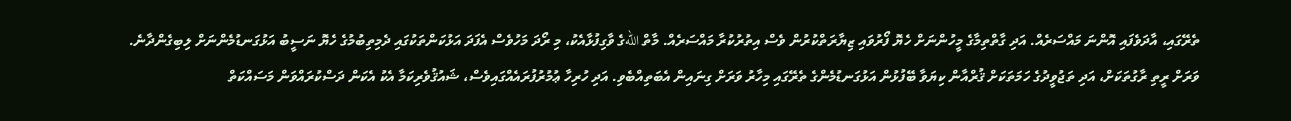ތެރޭގައި، އާދަވެފައި އޮންނަ މައްސަރެއް. އަދި ގާތްތިމާގެ މީހުންނަށް ހެޔޮ ފޯރުވައި ޒިޔާރަތްކުރުން ވެސް އިތުރުކުރާ މައްސަރެއް. މާތް اللهގެ ވާގިފުޅާއެކު، މި ރޯދަ މަހުވެސް އެފަދަ އަޅުކަންތަކުގައި ދެމިތިބުމުގެ ހެޔޮ ނަސީބު އަޅުގަނޑުމެންނަށް ލިބިގެންދާނެ.
ވަރަށް ރީތި ރާގުތަކަށް، އަދި ތަޖުވީދުގެ ހަމަތަކަށް ޤުރްއާން ކިޔަވާ ބޭފުޅުން އަޅުގަނޑުމެންގެ ތެރޭގައި މިހާރު ވަރަށް ގިނައިން އެބަތިއްބެވި. އަދި ހުރިހާ ޢުމުރުފުރައެއްގައިވެސް، ޝައުޤުވެރިކަމާ އެކު އެކަން ދަސްކުރައްވަން މަސައްކަތް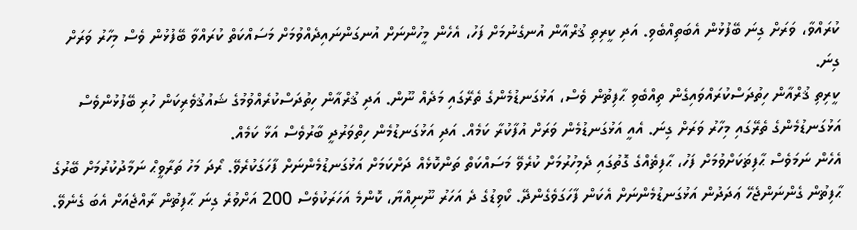ކުރައްވާ، ވަރަށް ގިނަ ބޭފުޅުން އެބަތިއްބެވި. އަދި ކީރިތި ޤުރްއާން އުނގެނުމަށް ފަހު، އެހެން މީހުންނަށް އުނގަންނައިދެއްވުމަށް މަސައްކަތް ކުރައްވާ ބޭފުޅުން ވެސް މިހާރު ވަރަށް ގިނަ.
ކީރިތި ޤުރްއާން ހިތުދަސްކުރައްވައިގެން ތިއްބެވި ޙާފިޡުން ވެސް، އަޅުގަނޑުމެންގެ ތެރޭގައި މަދެއް ނޫން. އަދި ޤުރްއާން ހިތުދަސްކުރެއްވުމުގެ ޝައުޤުވެރިކަން ހުރި ބޭފުޅުންވެސް އަޅުގަނޑުމެންގެ ތެރޭގައި މިހާރު ވަރަށް ގިނަ. އެއީ އަޅުގަނޑުމެން ވަރަށް އުފާކުރާ ކަމެއް. އަދި އަޅުގަނޑުމެން ހިތްވަރުދީ ބާރުވެސް އަޅާ ކަމެއް.
އެހެން ނަމަވެސް ޙާފިޡަކަށްވުމަށް ފަހު، ޙާފިޡެއްގެ ގޮތުގައި ދެމިހުރުމަށް ކުރެވޭ މަސައްކަތް ތަންކޮޅެއް ދަށްކަމަށް އަޅުގަނޑުމެންނަށް ފާހަގަކުރެވޭ. ރޯދަ މަހު ތަރާވީޙް ނަމާދުކުރުމަށް ބޭރުގެ ޙާފިޡުން ގެންނަންޖެހޭ ޢަދަދުން އަޅުގަނޑުމެންނަށް އެކަން ފާހަގަވެގެންދޭ. ކޯވިޑުގެ ދެ އަހަރު ނޫނިއްޔާ، ކޮންމެ އަހަރަކުވެސް 200 އަށްވުރެ ގިނަ ޙާފިޡުން ރާއްޖެއަށް އެބަ ގެނެވޭ.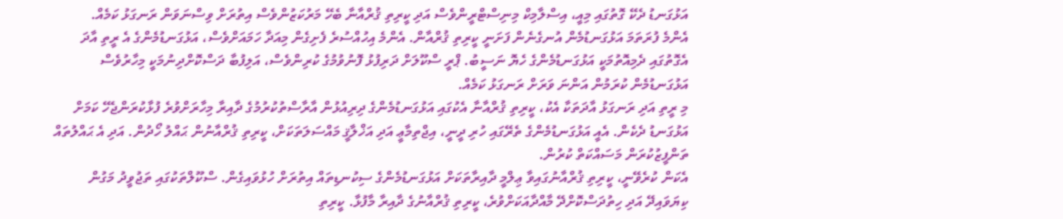އަޅުގަނޑު ދެކޭ ގޮތުގައި މިއީ، އިސްލާމިކް މިނިސްޓްރީންވެސް އަދި ކީރިތި ޤުރްއާނާ ބެހޭ މަރުކަޒުންވެސް އިތުރަށް ވިސްނަވަން ރަނގަޅު ކަމެއް.
އެންމެ ފުރަތަމަ އަޅުގަނޑުމެން އުނގެނެން ފަށަނީ ކީރިތި ޤުރްއާން. އެންމެ އިހުއްސުރެ ފެށިގެން މިއަދާ ހަމައަށްވެސް، އަޅުގަނޑުމެންގެ އެ ރީތި އާދަ އެގޮތުގައި ދެމިއޮތުމަކީ އަޅުގަނޑުމެންގެ ހެޔޮ ނަސީބު. ޕްރީ ސްކޫލަށް ދަރިފުޅު ފޮނުވުމުގެ ކުރިންވެސް، އަލިފުބާ ދަސްކޮށްދިނުމަކީ މިހާރުވެސް އަޅުގަނޑުމެން ކުރަމުން އަންނަ ވަރަށް ރަނގަޅު ކަމެއް.
މި ރީތި އަދި ރަނގަޅު އާދަތަކާ އެކު، ކީރިތި ޤުރްއާނާ އެކުގައި އަޅުގަނޑުމެންގެ ދިރިއުޅުން އާރާސްތުކުރުމުގެ ދާއިރާ މިހާރަށްވުރެ ފުޅާކުރަންޖެހޭ ކަމަށް އަޅުގަނޑު ދެކެން. އެއީ އަޅުގަނޑުމެންގެ ތެރޭގައި ހުރި ދީނީ، އިޖްތިމާޢީ އަދި އަޚްލާޤީ މައްސަލަތަކަށް، ކީރިތި ޤުރްއާނުން ޙައްލު ހޯދުން. އަދި އެ ޙައްލުތައް ތަންފީޒުކުރަން މަސައްކަތް ކުރުން.
އެކަން ކުރެވޭނީ، ކީރިތި ޤުރްއާނުގައިވާ ޢިލްމީ ދާއިރާތަކަށް އަޅުގަނޑުމެންގެ ސިކުނޑިތައް އިތުރަށް ހުޅުވައިގެން. ސްކޫލްތަކުގައި ތަޖުވީދު މަގުން ކިޔަވައިދޭ އަދި ހިތުދަސްކޮށްދޭ މާއްދާއަކަށްވުރެ، ކީރިތި ޤުރްއާނުގެ ދާއިރާ މާފުޅާ. ކީރިތި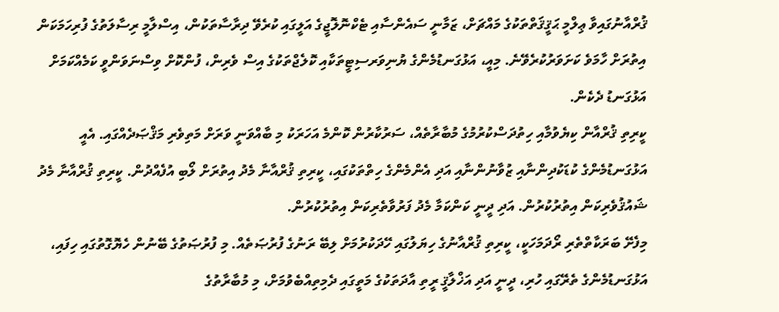ޤުރްއާނުގައިވާ ޢިލްމީ ޙަޤީޤަތްތަކުގެ މައްޗަށް، ޒަމާނީ ސައެންސާއި ޓެކްނޮލޮޖީގެ އަލީގައި ކުރެވޭ ދިރާސާތަކުން، އިސްލާމީ ރިސާލަތުގެ ފުރިހަމަކަން އިތުރަށް ހާމަވެ ކަށަވަރުކުރެވޭނެ. މިއީ، އަޅުގަނޑުމެންގެ ޔުނިވަރސިޓީތަކާއި ކޮލެޖްތަކުގެ އިސް ވެރިން، ފުންކޮށް ވިސްނަވަންވީ ކަމެއްކަމަށް އަޅުގަނޑު ދެކެން.
ކީރިތި ޤުރްއާން ކިޔެވުމާއި ހިތުދަސްކުރުމުގެ މުބާރާތެއް، ސަރުކާރުން ކޮންމެ އަހަރަކު މި ބާއްވަނީ ވަރަށް މަތިވެރި މަޤްޞަދެއްގައި. އެއީ އަޅުގަނޑުމެންގެ ކުޑަކުދިންނާއި ޒުވާނުންނާއި އަދި އެންމެންގެ ހިތްތަކުގައި، ކީރިތި ޤުރްއާނާ މެދު އިތުރަށް ލޯބި އުފެއްދުން. ކީރިތި ޤުރްއާނާ މެދު ޝައުޤުވެރިކަން އިތުރުކުރުން. އަދި ދީނީ ކަންކަމާ މެދު ފަރުވާތެރިކަން އިތުރުކުރުން.
މިފެށޭ ބަރަކާތްތެރި ރޯދަމަހަކީ، ކީރިތި ޤުރްއާނުގެ ހިޔަލުގައި ހޭދަކުރުމަށް ލިބޭ ރަނުގެ ފުރުޞަތެއް. މި ފުރުޞަތުގެ ބޭނުން ހެޔޮގޮތުގައި ހިފައި، އަޅުގަނޑުމެންގެ ތެރޭގައި ހުރި، ދީނީ އަދި އަޚްލާޤީ ރީތި އާދަތަކުގެ މަތީގައި ދެމިތިއްބެވުމަށް، މި މުބާރާތުގެ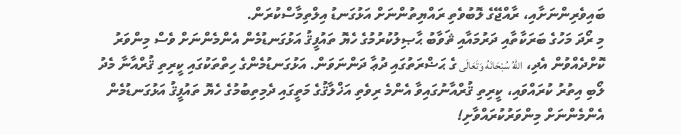ބައިވެރިންނަށާއި، ރާއްޖޭގެ ލޮބުވެތި ރައްޔިތުންނަށް އަޅުގަނޑު އިލްތިމާސްކުރަން.
މި ރޯދަ މަހުގެ ބަރަކާތާއި ދަރުމައާއި ޘަވާބު ޙާޞިލުކުރުމުގެ ހެޔޮ ތައުފީޤު އަޅުގަނޑުމެން އެންމެންނަށް ވެސް މިންވަރު ކޮށްދެއްވުން އެދި، اللهُ سُبْحَانَهُ وَتَعَالَى ގެ ޙަޟްރަތުގައި ދުޢާ ދަންނަވަން. އަޅުގަނޑުމެންގެ ހިތްތަކުގައި ކީރިތި ޤުރްއާނާ މެދު ލޯބި އިތުރު ކުރައްވައި، ކީރިތި ޤުރްއާނުގައިވާ އެންމެ ރިވެތި އަޚްލާޤުގެ މަތީގައި ދެމިތިބުމުގެ ހެޔޮ ތައުފީޤު އަޅުގަނޑުމެން އެންމެންނަށް މިންވަރުކުރައްވާށި!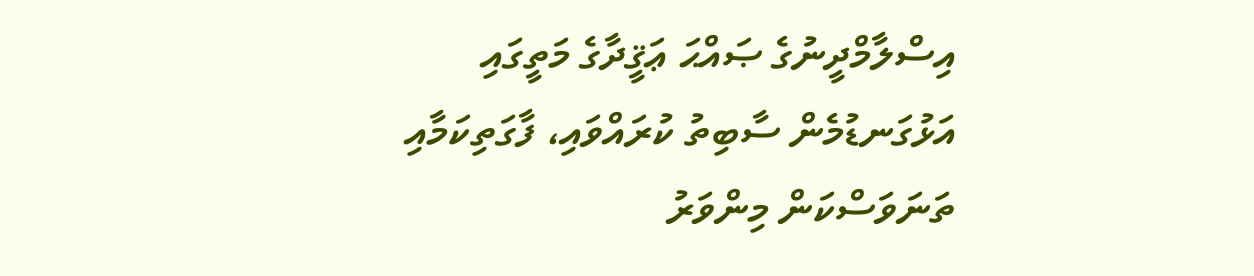އިސްލާމްދީނުގެ ޞައްޙަ ޢަޤީދާގެ މަތީގައި އަޅުގަނޑުމެން ސާބިތު ކުރައްވައި، ފާގަތިކަމާއި ތަނަވަސްކަން މިންވަރު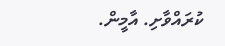ކުރައްވާށި. އާމީން.